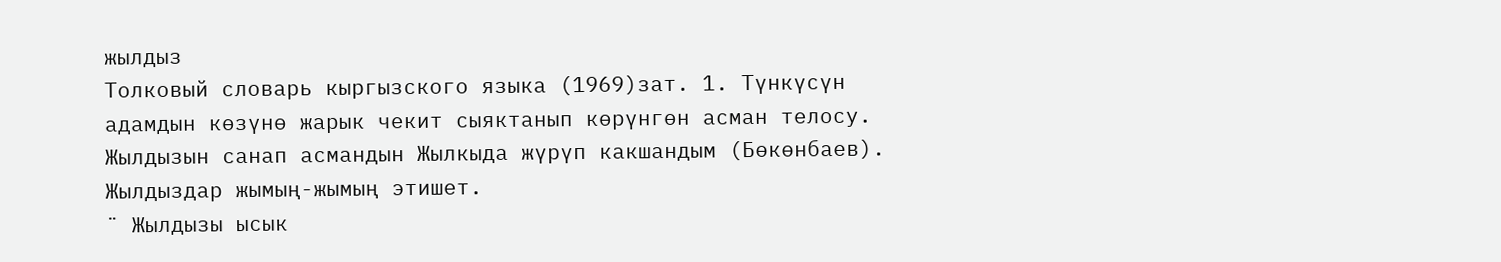жылдыз
Толковый словарь кыргызского языка (1969)зат. 1. Түнкүсүн адамдын көзүнө жарык чекит сыяктанып көрүнгөн асман телосу. Жылдызын санап асмандын Жылкыда жүрүп какшандым (Бөкөнбаев). Жылдыздар жымың-жымың этишет.
¨ Жылдызы ысык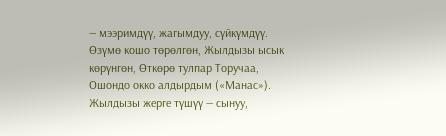— мээримдүү, жагымдуу, сүйкүмдүү. Өзүмө кошо төрөлгөн, Жылдызы ысык көрүнгөн, Өткөрө тулпар Торучаа, Ошондо окко алдырдым («Манас»). Жылдызы жерге түшүү — сынуу,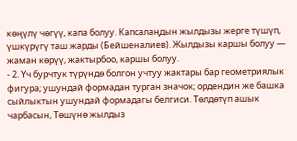көңүлү чөгүү, капа болуу. Капсалаңдын жылдызы жерге түшүп, үшкүрүгү таш жарды (Бейшеналиев). Жылдызы каршы болуу — жаман көрүү, жактырбоо, каршы болуу.
- 2. Үч бурчтук түрүндө болгон учтуу жактары бар геометриялык фигура; ушундай формадан турган значок; ордендин же башка сыйлыктын ушундай формадагы белгиси. Төлдөтүп ашык чарбасын, Төшүнө жылдыз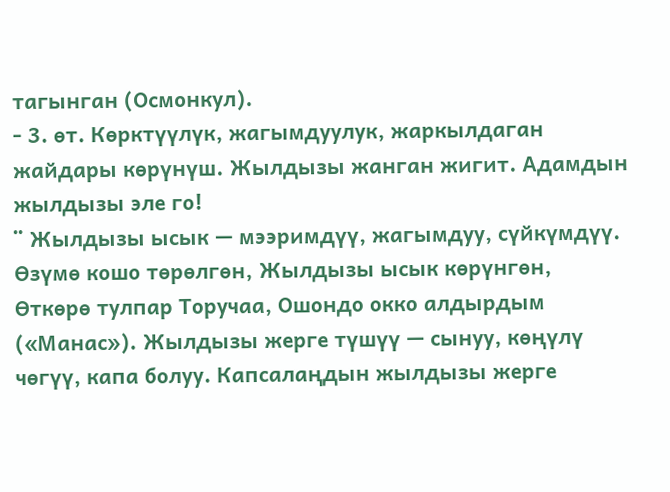тагынган (Осмонкул).
- 3. өт. Көрктүүлүк, жагымдуулук, жаркылдаган жайдары көрүнүш. Жылдызы жанган жигит. Адамдын жылдызы эле го!
¨ Жылдызы ысык — мээримдүү, жагымдуу, сүйкүмдүү. Өзүмө кошо төрөлгөн, Жылдызы ысык көрүнгөн, Өткөрө тулпар Торучаа, Ошондо окко алдырдым («Манас»). Жылдызы жерге түшүү — сынуу, көңүлү чөгүү, капа болуу. Капсалаңдын жылдызы жерге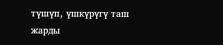түшүп, үшкүрүгү таш жарды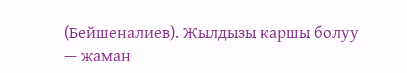(Бейшеналиев). Жылдызы каршы болуу — жаман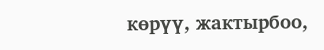көрүү, жактырбоо,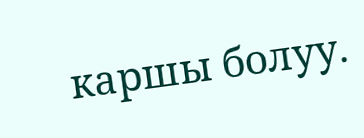каршы болуу.